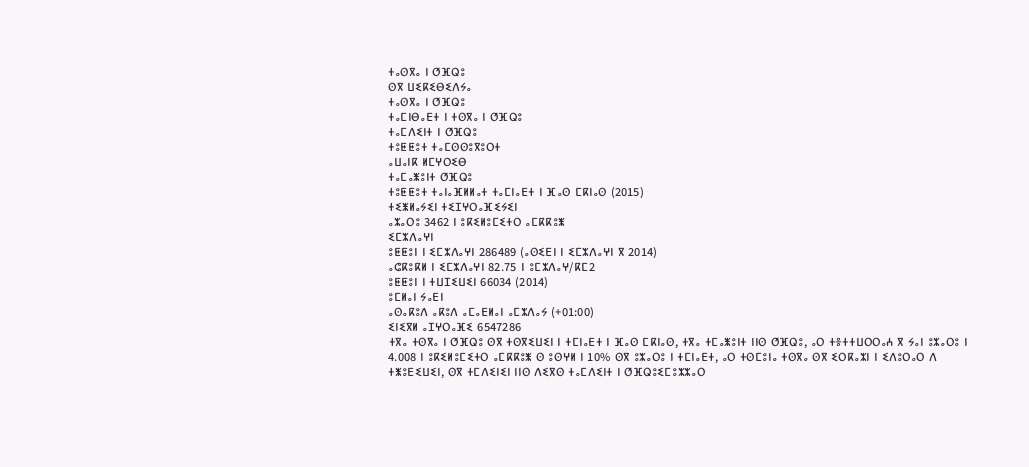ⵜⴰⵙⴳⴰ ⵏ ⵚⴼⵕⵓ
ⵙⴳ ⵡⵉⴽⵉⴱⵉⴷⵢⴰ
ⵜⴰⵙⴳⴰ ⵏ ⵚⴼⵕⵓ
ⵜⴰⵎⵏⴱⴰⴹⵜ ⵏ ⵜⵙⴳⴰ ⵏ ⵚⴼⵕⵓ
ⵜⴰⵎⴷⵉⵏⵜ ⵏ ⵚⴼⵕⵓ
ⵜⵓⵟⵟⵓⵜ ⵜⴰⵎⵙⵙⵓⴳⵓⵔⵜ
ⴰⵡⴰⵏⴽ ⵍⵎⵖⵔⵉⴱ
ⵜⴰⵎⴰⵥⵓⵏⵜ ⵚⴼⵕⵓ
ⵜⵓⵟⵟⵓⵜ ⵜⴰⵏⴰⴼⵍⵍⴰⵜ ⵜⴰⵎⵏⴰⴹⵜ ⵏ ⴼⴰⵙ ⵎⴽⵏⴰⵙ (2015)
ⵜⵉⵥⵍⴰⵢⵉⵏ ⵜⵉⵊⵖⵔⴰⴼⵉⵢⵉⵏ
ⴰⵣⴰⵔⵓ 3462 ⵏ ⵓⴽⵉⵍⵓⵎⵉⵜⵔ ⴰⵎⴽⴽⵓⵥ
ⵉⵎⵣⴷⴰⵖⵏ
ⵓⵟⵟⵓⵏ ⵏ ⵉⵎⵣⴷⴰⵖⵏ 286489 (ⴰⵙⵉⴹⵏ ⵏ ⵉⵎⵣⴷⴰⵖⵏ ⴳ 2014)
ⴰⵛⴽⵓⴽⵍ ⵏ ⵉⵎⵣⴷⴰⵖⵏ 82.75 ⵏ ⵓⵎⵣⴷⴰⵖ/ⴽⵎ2
ⵓⵟⵟⵓⵏ ⵏ ⵜⵡⵊⵉⵡⵉⵏ 66034 (2014)
ⵓⵎⵍⴰⵏ ⵢⴰⴹⵏ
ⴰⵙⴰⴽⵓⴷ ⴰⴽⵓⴷ ⴰⵎⴰⴹⵍⴰⵏ ⴰⵎⵣⴷⴰⵢ (+01:00)
ⵉⵏⵉⴳⵍ ⴰⵊⵖⵔⴰⴼⵉ 6547286
ⵜⴳⴰ ⵜⵙⴳⴰ ⵏ ⵚⴼⵕⵓ ⵙⴳ ⵜⵙⴳⵉⵡⵉⵏ ⵏ ⵜⵎⵏⴰⴹⵜ ⵏ ⴼⴰⵙ ⵎⴽⵏⴰⵙ, ⵜⴳⴰ ⵜⵎⴰⵥⵓⵏⵜ ⵏⵏⵙ ⵚⴼⵕⵓ, ⴰⵔ ⵜⴻⵜⵜⵡⵔⵔⴰⵄ ⴳ ⵢⴰⵏ ⵓⵣⴰⵔⵓ ⵏ 4.008 ⵏ ⵓⴽⵉⵍⵓⵎⵉⵜⵔ ⴰⵎⴽⴽⵓⵥ ⵙ ⵓⵙⵖⵍ ⵏ 10% ⵙⴳ ⵓⵣⴰⵔⵓ ⵏ ⵜⵎⵏⴰⴹⵜ, ⴰⵔ ⵜⵙⵎⵓⵏⴰ ⵜⵙⴳⴰ ⵙⴳ ⵉⵔⴽⴰⵣⵏ ⵏ ⵉⴷⵓⵔⴰⵔ ⴷ ⵜⵥⵓⴹⵉⵡⵉⵏ, ⵙⴳ ⵜⵎⴷⵉⵏⵉⵏ ⵏⵏⵙ ⴷⵉⴳⵙ ⵜⴰⵎⴷⵉⵏⵜ ⵏ ⵚⴼⵕⵓⵉⵎⵓⵣⵣⴰⵔ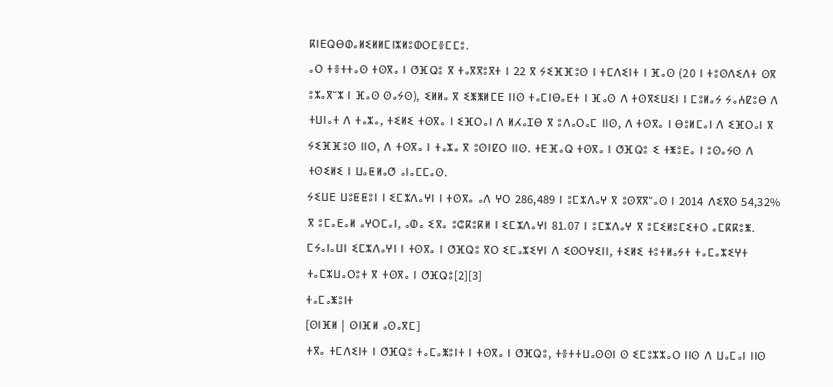ⴽⵏⴹⵕⴱⵀⴰⵍⵉⵍⵍⵎⵏⵣⵍⵓⵀⵔⵎⴻⵎⵎⵓ.
ⴰⵔ ⵜⴻⵜⵜⴰⵙ ⵜⵙⴳⴰ ⵏ ⵚⴼⵕⵓ ⴳ ⵜⴰⴳⴳⵓⴳⵜ ⵏ 22 ⴳ ⵢⵉⴼⴼⵓⵙ ⵏ ⵜⵎⴷⵉⵏⵜ ⵏ ⴼⴰⵙ (20 ⵏ ⵜⵓⵙⴷⵉⴷⵜ ⵙⴳ ⵓⵣⴰⴳⵯⵣ ⵏ ⴼⴰⵙ ⵙⴰⵢⵙ), ⵉⵍⵍⴰ ⴳ ⵉⵥⵥⵍⵎⴹ ⵏⵏⵙ ⵜⴰⵎⵏⴱⴰⴹⵜ ⵏ ⴼⴰⵙ ⴷ ⵜⵙⴳⵉⵡⵉⵏ ⵏ ⵎⵓⵍⴰⵢ ⵢⴰⵄⵇⵓⴱ ⴷ ⵜⵡⵏⴰⵜ ⴷ ⵜⴰⵣⴰ, ⵜⵉⵍⵉ ⵜⵙⴳⴰ ⵏ ⵉⴼⵔⴰⵏ ⴷ ⵍⵃⴰⵊⴱ ⴳ ⵓⴷⴰⵔⴰⵎ ⵏⵏⵙ, ⴷ ⵜⵙⴳⴰ ⵏ ⴱⵓⵍⵎⴰⵏ ⴷ ⵉⴼⵔⴰⵏ ⴳ ⵢⵉⴼⴼⵓⵙ ⵏⵏⵙ, ⴷ ⵜⵙⴳⴰ ⵏ ⵜⴰⵣⴰ ⴳ ⵓⵙⵏⵇⵔ ⵏⵏⵙ. ⵜⴹⴼⴰⵕ ⵜⵙⴳⴰ ⵏ ⵚⴼⵕⵓ ⵉ ⵜⵥⵓⴹⴰ ⵏ ⵓⵙⴰⵢⵙ ⴷ ⵜⵙⵉⵍⵉ ⵏ ⵡⴰⵟⵍⴰⵚ ⴰⵏⴰⵎⵎⴰⵙ.
ⵢⵉⵡⴹ ⵡⵓⵟⵟⵓⵏ ⵏ ⵉⵎⵣⴷⴰⵖⵏ ⵏ ⵜⵙⴳⴰ ⴰⴷ ⵖⵔ 286,489 ⵏ ⵓⵎⵣⴷⴰⵖ ⴳ ⵓⵙⴳⴳⵯⴰⵙ ⵏ 2014 ⴷⵉⴳⵙ 54,32% ⴳ ⵓⵎⴰⴹⴰⵍ ⴰⵖⵔⵎⴰⵏ, ⴰⵀⴰ ⵉⴳⴰ ⵓⵛⴽⵓⴽⵍ ⵏ ⵉⵎⵣⴷⴰⵖⵏ 81.07 ⵏ ⵓⵎⵣⴷⴰⵖ ⴳ ⵓⵎⵉⵍⵓⵎⵉⵜⵔ ⴰⵎⴽⴽⵓⵥ. ⵎⵢⴰⵏⴰⵡⵏ ⵉⵎⵣⴷⴰⵖⵏ ⵏ ⵜⵙⴳⴰ ⵏ ⵚⴼⵕⵓ ⴳⵔ ⵉⵎⴰⵣⵉⵖⵏ ⴷ ⵉⵙⵔⵖⵉⵏⵏ, ⵜⵉⵍⵉ ⵜⵓⵜⵍⴰⵢⵜ ⵜⴰⵎⴰⵣⵉⵖⵜ ⵜⴰⵎⵣⵡⴰⵔⵓⵜ ⴳ ⵜⵙⴳⴰ ⵏ ⵚⴼⵕⵓ[2][3]
ⵜⴰⵎⴰⵥⵓⵏⵜ
[ⵙⵏⴼⵍ | ⵙⵏⴼⵍ ⴰⵙⴰⴳⵎ]
ⵜⴳⴰ ⵜⵎⴷⵉⵏⵜ ⵏ ⵚⴼⵕⵓ ⵜⴰⵎⴰⵥⵓⵏⵜ ⵏ ⵜⵙⴳⴰ ⵏ ⵚⴼⵕⵓ, ⵜⴻⵜⵜⵡⴰⵙⵙⵏ ⵙ ⵉⵎⵓⵣⵣⴰⵔ ⵏⵏⵙ ⴷ ⵡⴰⵎⴰⵏ ⵏⵏⵙ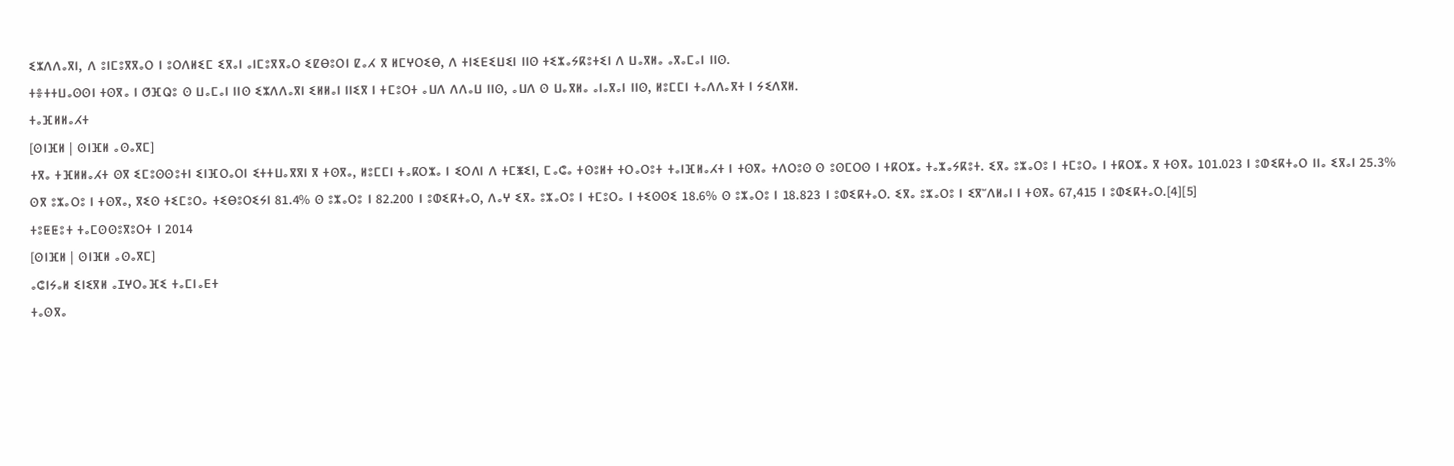ⵉⵣⴷⴷⴰⴳⵏ, ⴷ ⵓⵏⵎⵓⴳⴳⴰⵔ ⵏ ⵓⵔⴷⵍⵉⵎ ⵉⴳⴰⵏ ⴰⵏⵎⵓⴳⴳⴰⵔ ⵉⵇⴱⵓⵔⵏ ⵇⴰⵃ ⴳ ⵍⵎⵖⵔⵉⴱ, ⴷ ⵜⵏⵉⴹⵉⵡⵉⵏ ⵏⵏⵙ ⵜⵉⵣⴰⵢⴽⵓⵜⵉⵏ ⴷ ⵡⴰⴳⵍⴰ ⴰⴳⴰⵎⴰⵏ ⵏⵏⵙ.
ⵜⴻⵜⵜⵡⴰⵙⵙⵏ ⵜⵙⴳⴰ ⵏ ⵚⴼⵕⵓ ⵙ ⵡⴰⵎⴰⵏ ⵏⵏⵙ ⵉⵣⴷⴷⴰⴳⵏ ⵉⵍⵍⴰⵏ ⵏⵏⵉⴳ ⵏ ⵜⵎⵓⵔⵜ ⴰⵡⴷ ⴷⴷⴰⵡ ⵏⵏⵙ, ⴰⵡⴷ ⵙ ⵡⴰⴳⵍⴰ ⴰⵏⴰⴳⴰⵏ ⵏⵏⵙ, ⵍⵓⵎⵎⵏ ⵜⴰⴷⴷⴰⴳⵜ ⵏ ⵢⵉⴷⴳⵍ.
ⵜⴰⴼⵍⵍⴰⵃⵜ
[ⵙⵏⴼⵍ | ⵙⵏⴼⵍ ⴰⵙⴰⴳⵎ]
ⵜⴳⴰ ⵜⴼⵍⵍⴰⵃⵜ ⵙⴳ ⵉⵎⵓⵙⵙⵓⵜⵏ ⵉⵏⴼⵔⴰⵔⵏ ⵉⵜⵜⵡⴰⴳⴳⵏ ⴳ ⵜⵙⴳⴰ, ⵍⵓⵎⵎⵏ ⵜⴰⴽⵔⵣⴰ ⵏ ⵉⵔⴷⵏ ⴷ ⵜⵎⵥⵉⵏ, ⵎⴰⵛⴰ ⵜⵙⵓⵍⵜ ⵜⵔⴰⵔⵓⵜ ⵜⴰⵏⴼⵍⴰⵃⵜ ⵏ ⵜⵙⴳⴰ ⵜⴷⵔⵓⵙ ⵙ ⵓⵙⵎⵔⵙ ⵏ ⵜⴽⵔⵣⴰ ⵜⴰⵣⴰⵢⴽⵓⵜ. ⵉⴳⴰ ⵓⵣⴰⵔⵓ ⵏ ⵜⵎⵓⵔⴰ ⵏ ⵜⴽⵔⵣⴰ ⴳ ⵜⵙⴳⴰ 101.023 ⵏ ⵓⵀⵉⴽⵜⴰⵔ ⵏⵏⴰ ⵉⴳⴰⵏ 25.3% ⵙⴳ ⵓⵣⴰⵔⵓ ⵏ ⵜⵙⴳⴰ, ⴳⵉⵙ ⵜⵉⵎⵓⵔⴰ ⵜⵉⴱⵓⵔⵉⵢⵏ 81.4% ⵙ ⵓⵣⴰⵔⵓ ⵏ 82.200 ⵏ ⵓⵀⵉⴽⵜⴰⵔ, ⴷⴰⵖ ⵉⴳⴰ ⵓⵣⴰⵔⵓ ⵏ ⵜⵎⵓⵔⴰ ⵏ ⵜⵉⵙⵙⵉ 18.6% ⵙ ⵓⵣⴰⵔⵓ ⵏ 18.823 ⵏ ⵓⵀⵉⴽⵜⴰⵔ. ⵉⴳⴰ ⵓⵣⴰⵔⵓ ⵏ ⵉⴳⵯⴷⵍⴰⵏ ⵏ ⵜⵙⴳⴰ 67,415 ⵏ ⵓⵀⵉⴽⵜⴰⵔ.[4][5]
ⵜⵓⵟⵟⵓⵜ ⵜⴰⵎⵙⵙⵓⴳⵓⵔⵜ ⵏ 2014
[ⵙⵏⴼⵍ | ⵙⵏⴼⵍ ⴰⵙⴰⴳⵎ]
ⴰⵛⵏⵢⴰⵍ ⵉⵏⵉⴳⵍ ⴰⵊⵖⵔⴰⴼⵉ ⵜⴰⵎⵏⴰⴹⵜ
ⵜⴰⵙⴳⴰ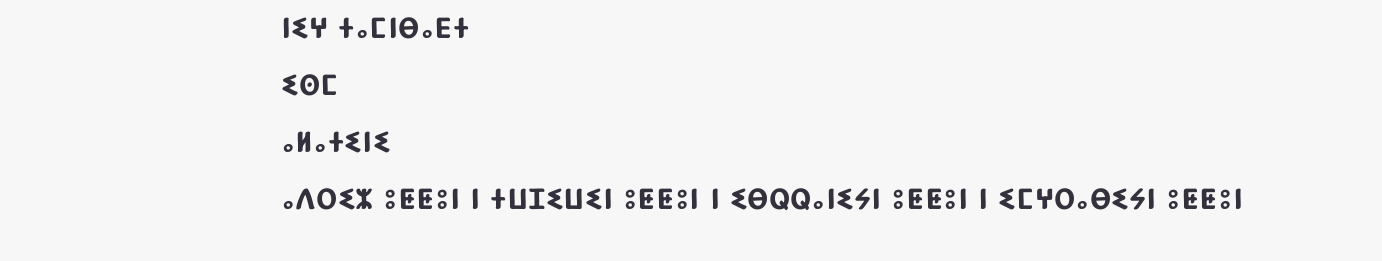ⵏⵉⵖ ⵜⴰⵎⵏⴱⴰⴹⵜ
ⵉⵙⵎ
ⴰⵍⴰⵜⵉⵏⵉ
ⴰⴷⵔⵉⵣ ⵓⵟⵟⵓⵏ ⵏ ⵜⵡⵊⵉⵡⵉⵏ ⵓⵟⵟⵓⵏ ⵏ ⵉⴱⵕⵕⴰⵏⵉⵢⵏ ⵓⵟⵟⵓⵏ ⵏ ⵉⵎⵖⵔⴰⴱⵉⵢⵏ ⵓⵟⵟⵓⵏ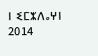ⵏ ⵉⵎⵣⴷⴰⵖⵏ 2014